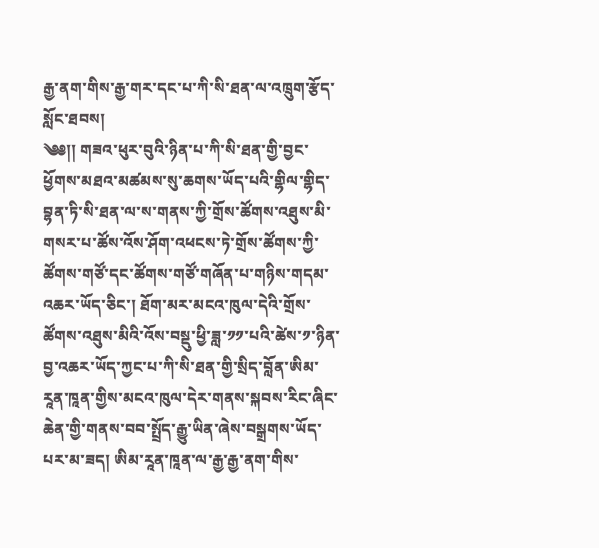རྒྱ་ནག་གིས་རྒྱ་གར་དང་པ་ཀི་སི་ཐན་ལ་འཁྲུག་རྩོད་སློང་ཐབས།
༄༅།། གཟའ་ཕུར་བུའི་ཉིན་པ་ཀི་སི་ཐན་གྱི་བྱང་ཕྱོགས་མཐའ་མཚམས་སུ་ཆགས་ཡོད་པའི་གྷིལ་གྷིད་བྷན་ཏི་སི་ཐན་ལ་ས་གནས་ཀྱི་གྲོས་ཚོགས་འཐུས་མི་གསར་པ་ཚོས་འོས་ཤོག་འཕངས་ཏེ་གྲོས་ཚོགས་ཀྱི་ཚོགས་གཙོ་དང་ཚོགས་གཙོ་གཞོན་པ་གཉིས་གདམ་འཆར་ཡོད་ཅིང་། ཐོག་མར་མངའ་ཁུལ་དེའི་གྲོས་ཚོགས་འཐུས་མིའི་འོས་བསྡུ་ཕྱི་ཟླ་༡༡་པའི་ཚེས་༡་ཉིན་བྱ་འཆར་ཡོད་ཀྱང་པ་ཀི་སི་ཐན་གྱི་སྲིད་བློན་ཨིམ་རཱན་ཁཱན་གྱིས་མངའ་ཁུལ་དེར་གནས་སྐབས་རིང་ཞིང་ཆེན་གྱི་གནས་བབ་སྤྲོད་རྒྱུ་ཡིན་ཞེས་བསྒྲགས་ཡོད་པར་མ་ཟད། ཨིམ་རཱན་ཁཱན་ལ་རྒྱ་རྒྱ་ནག་གིས་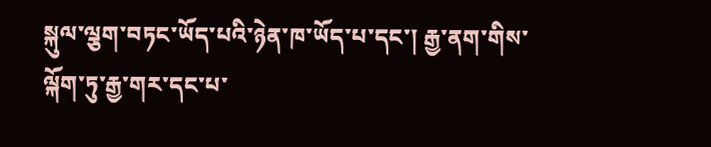སྐུལ་ལྕག་བཏང་ཡོད་པའི་ཉེན་ཁ་ཡོད་པ་དང་། རྒྱ་ནག་གིས་ལྐོག་ཏུ་རྒྱ་གར་དང་པ་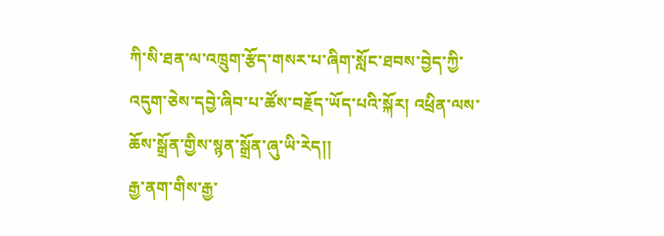ཀི་སི་ཐན་ལ་འཁྲུག་རྩོད་གསར་པ་ཞིག་སློང་ཐབས་བྱེད་ཀྱི་འདུག་ཅེས་དབྱེ་ཞིབ་པ་ཚོས་བརྗོད་ཡོད་པའི་སྐོར། འཕྲིན་ལས་ཆོས་སྒྲོན་གྱིས་སྙན་སྒྲོན་ཞུ་ཡི་རེད།།
རྒྱ་ནག་གིས་རྒྱ་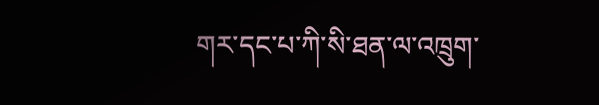གར་དང་པ་ཀི་སི་ཐན་ལ་འཁྲུག་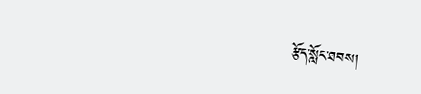རྩོད་སློང་ཐབས།